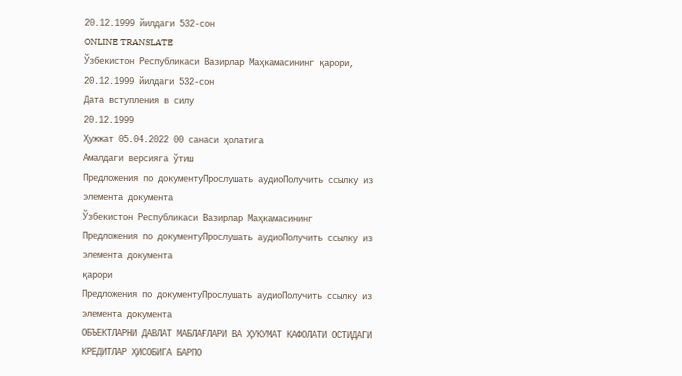20.12.1999 йилдаги 532-сон
ONLINE TRANSLATE
Ўзбекистон Республикаси Вазирлар Маҳкамасининг қарори, 20.12.1999 йилдаги 532-сон
Дата вступления в силу
20.12.1999
Ҳужжат 05.04.2022 00 санаси ҳолатига
Амалдаги версияга ўтиш
Предложения по документуПрослушать аудиоПолучить ссылку из элемента документа
Ўзбекистон Республикаси Вазирлар Маҳкамасининг
Предложения по документуПрослушать аудиоПолучить ссылку из элемента документа
қарори
Предложения по документуПрослушать аудиоПолучить ссылку из элемента документа
ОБЪЕКТЛАРНИ ДАВЛАТ МАБЛАҒЛАРИ ВА ҲУКУМАТ КАФОЛАТИ ОСТИДАГИ КРЕДИТЛАР ҲИСОБИГА БАРПО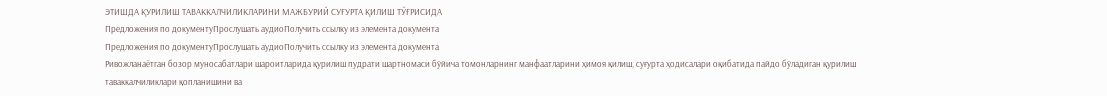ЭТИШДА ҚУРИЛИШ ТАВАККАЛЧИЛИКЛАРИНИ МАЖБУРИЙ СУҒУРТА ҚИЛИШ ТЎҒРИСИДА
Предложения по документуПрослушать аудиоПолучить ссылку из элемента документа
Предложения по документуПрослушать аудиоПолучить ссылку из элемента документа
Ривожланаётган бозор муносабатлари шароитларида қурилиш пудрати шартномаси бўйича томонларнинг манфаатларини ҳимоя қилиш, суғурта ҳодисалари оқибатида пайдо бўладиган қурилиш таваккалчиликлари қопланишини ва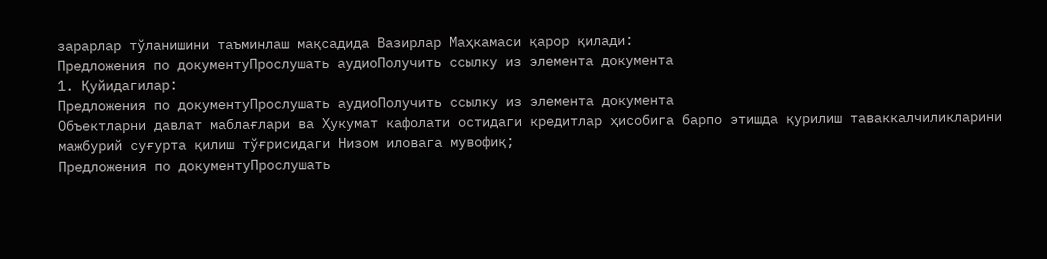зарарлар тўланишини таъминлаш мақсадида Вазирлар Маҳкамаси қарор қилади:
Предложения по документуПрослушать аудиоПолучить ссылку из элемента документа
1. Қуйидагилар:
Предложения по документуПрослушать аудиоПолучить ссылку из элемента документа
Объектларни давлат маблағлари ва Ҳукумат кафолати остидаги кредитлар ҳисобига барпо этишда қурилиш таваккалчиликларини мажбурий суғурта қилиш тўғрисидаги Низом иловага мувофиқ;
Предложения по документуПрослушать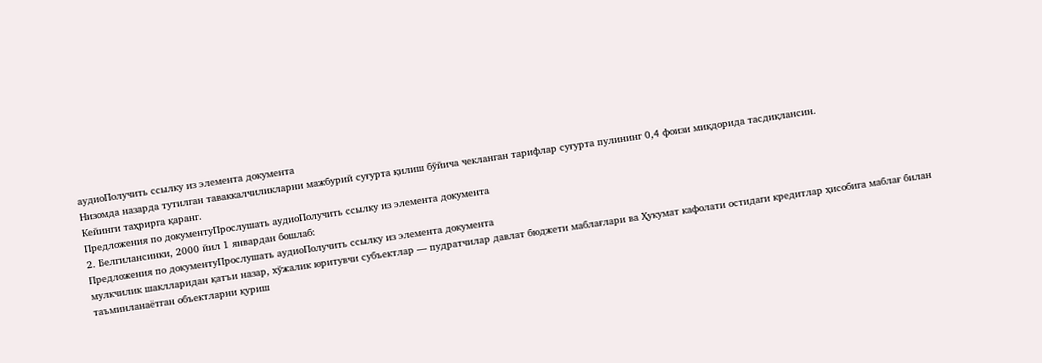аудиоПолучить ссылку из элемента документа
Низомда назарда тутилган таваккалчиликларни мажбурий суғурта қилиш бўйича чекланган тарифлар суғурта пулининг 0,4 фоизи миқдорида тасдиқлансин.
Кейинги таҳрирга қаранг.
Предложения по документуПрослушать аудиоПолучить ссылку из элемента документа
2. Белгилансинки, 2000 йил 1 январдан бошлаб:
Предложения по документуПрослушать аудиоПолучить ссылку из элемента документа
мулкчилик шаклларидан қатъи назар, хўжалик юритувчи субъектлар — пудратчилар давлат бюджети маблағлари ва Ҳукумат кафолати остидаги кредитлар ҳисобига маблағ билан таъминланаётган объектларни қуриш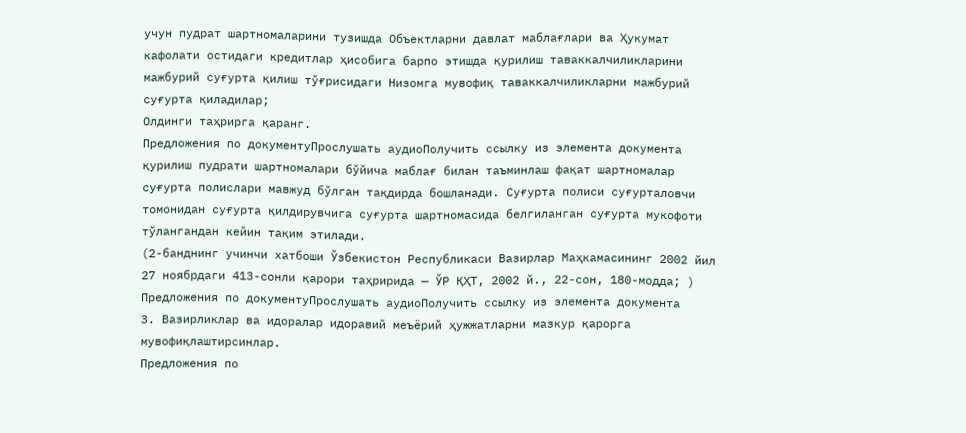учун пудрат шартномаларини тузишда Объектларни давлат маблағлари ва Ҳукумат кафолати остидаги кредитлар ҳисобига барпо этишда қурилиш таваккалчиликларини мажбурий суғурта қилиш тўғрисидаги Низомга мувофиқ таваккалчиликларни мажбурий суғурта қиладилар;
Олдинги таҳрирга қаранг.
Предложения по документуПрослушать аудиоПолучить ссылку из элемента документа
қурилиш пудрати шартномалари бўйича маблағ билан таъминлаш фақат шартномалар суғурта полислари мавжуд бўлган тақдирда бошланади. Суғурта полиси суғурталовчи томонидан суғурта қилдирувчига суғурта шартномасида белгиланган суғурта мукофоти тўлангандан кейин тақим этилади.
(2-банднинг учинчи хатбоши Ўзбекистон Республикаси Вазирлар Маҳкамасининг 2002 йил 27 ноябрдаги 413-сонли қарори таҳририда — ЎР ҚҲТ, 2002 й., 22-сон, 180-модда; )
Предложения по документуПрослушать аудиоПолучить ссылку из элемента документа
3. Вазирликлар ва идоралар идоравий меъёрий ҳужжатларни мазкур қарорга мувофиқлаштирсинлар.
Предложения по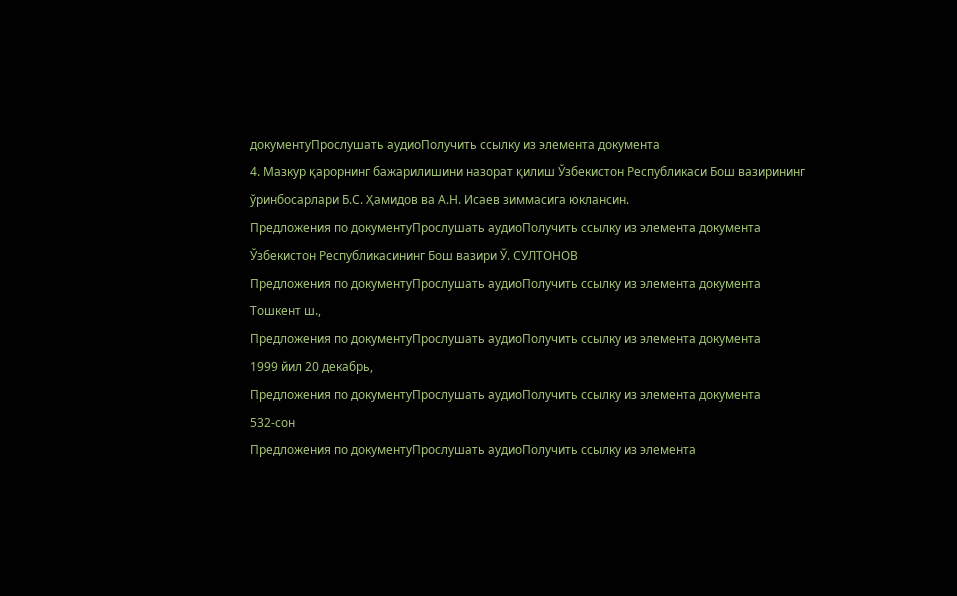документуПрослушать аудиоПолучить ссылку из элемента документа
4. Мазкур қарорнинг бажарилишини назорат қилиш Ўзбекистон Республикаси Бош вазирининг ўринбосарлари Б.С. Ҳамидов ва А.Н. Исаев зиммасига юклансин.
Предложения по документуПрослушать аудиоПолучить ссылку из элемента документа
Ўзбекистон Республикасининг Бош вазири Ў. СУЛТОНОВ
Предложения по документуПрослушать аудиоПолучить ссылку из элемента документа
Тошкент ш.,
Предложения по документуПрослушать аудиоПолучить ссылку из элемента документа
1999 йил 20 декабрь,
Предложения по документуПрослушать аудиоПолучить ссылку из элемента документа
532-сон
Предложения по документуПрослушать аудиоПолучить ссылку из элемента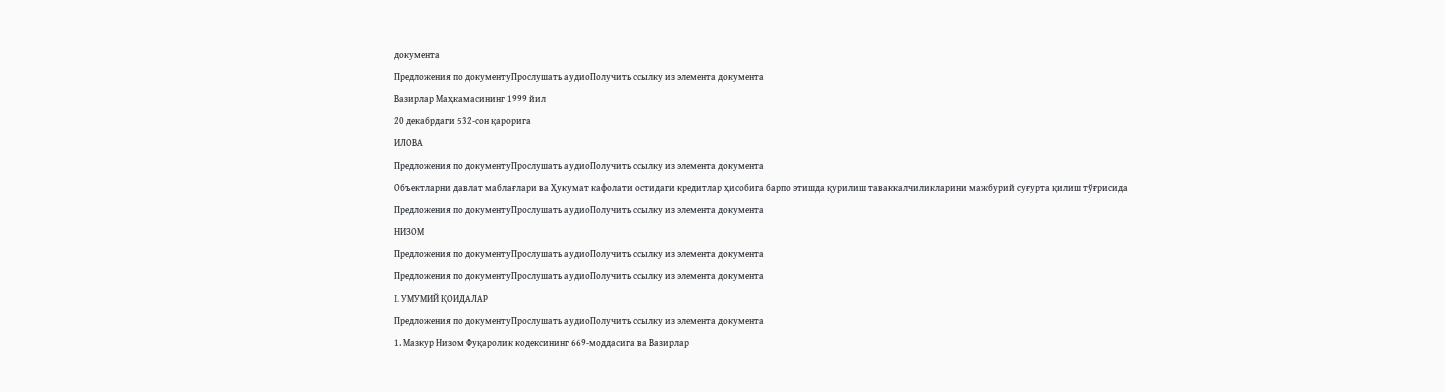документа
Предложения по документуПрослушать аудиоПолучить ссылку из элемента документа
Вазирлар Маҳкамасининг 1999 йил
20 декабрдаги 532-сон қарорига
ИЛОВА
Предложения по документуПрослушать аудиоПолучить ссылку из элемента документа
Объектларни давлат маблағлари ва Ҳукумат кафолати остидаги кредитлар ҳисобига барпо этишда қурилиш таваккалчиликларини мажбурий суғурта қилиш тўғрисида
Предложения по документуПрослушать аудиоПолучить ссылку из элемента документа
НИЗОМ
Предложения по документуПрослушать аудиоПолучить ссылку из элемента документа
Предложения по документуПрослушать аудиоПолучить ссылку из элемента документа
I. УМУМИЙ ҚОИДАЛАР
Предложения по документуПрослушать аудиоПолучить ссылку из элемента документа
1. Мазкур Низом Фуқаролик кодексининг 669-моддасига ва Вазирлар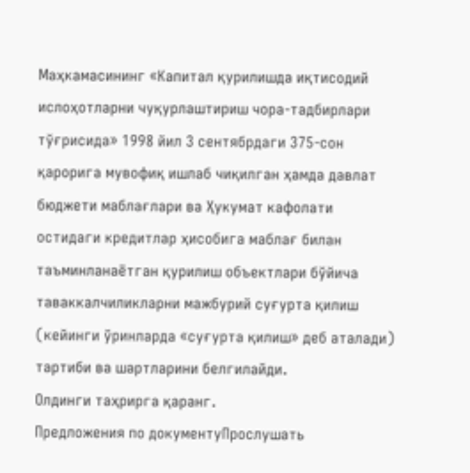Маҳкамасининг «Капитал қурилишда иқтисодий ислоҳотларни чуқурлаштириш чора-тадбирлари тўғрисида» 1998 йил 3 сентябрдаги 375-сон қарорига мувофиқ ишлаб чиқилган ҳамда давлат бюджети маблағлари ва Ҳукумат кафолати остидаги кредитлар ҳисобига маблағ билан таъминланаётган қурилиш объектлари бўйича таваккалчиликларни мажбурий суғурта қилиш (кейинги ўринларда «суғурта қилиш» деб аталади) тартиби ва шартларини белгилайди.
Олдинги таҳрирга қаранг.
Предложения по документуПрослушать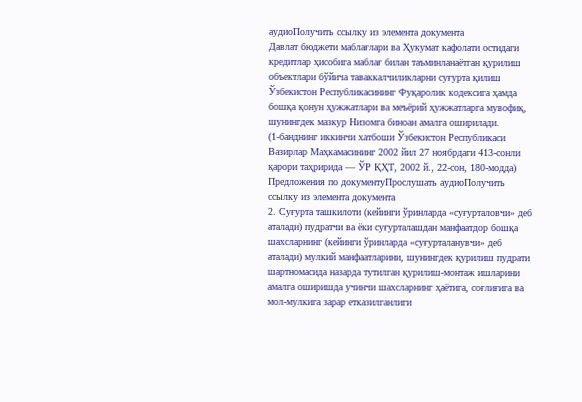аудиоПолучить ссылку из элемента документа
Давлат бюджети маблағлари ва Ҳукумат кафолати остидаги кредитлар ҳисобига маблағ билан таъминланаётган қурилиш объектлари бўйича таваккалчиликларни суғурта қилиш Ўзбекистон Республикасининг Фуқаролик кодексига ҳамда бошқа қонун ҳужжатлари ва меъёрий ҳужжатларга мувофиқ, шунингдек мазкур Низомга биноан амалга оширилади.
(1-банднинг иккинчи хатбоши Ўзбекистон Республикаси Вазирлар Маҳкамасининг 2002 йил 27 ноябрдаги 413-сонли қарори таҳририда — ЎР ҚҲТ, 2002 й., 22-сон, 180-модда)
Предложения по документуПрослушать аудиоПолучить ссылку из элемента документа
2. Суғурта ташкилоти (кейинги ўринларда «суғурталовчи» деб аталади) пудратчи ва ёки суғурталашдан манфаатдор бошқа шахсларнинг (кейинги ўринларда «суғурталанувчи» деб аталади) мулкий манфаатларини, шунингдек қурилиш пудрати шартномасида назарда тутилган қурилиш-монтаж ишларини амалга оширишда учинчи шахсларнинг ҳаётига, соғлиғига ва мол-мулкига зарар етказилганлиги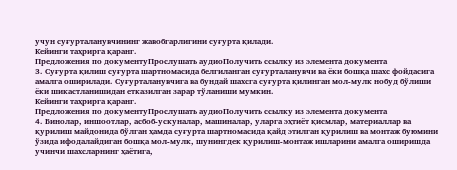учун суғурталанувчининг жавобгарлигини суғурта қилади.
Кейинги таҳрирга қаранг.
Предложения по документуПрослушать аудиоПолучить ссылку из элемента документа
3. Суғурта қилиш суғурта шартномасида белгиланган суғурталанувчи ва ёки бошқа шахс фойдасига амалга оширилади. Суғурталанувчига ва бундай шахсга суғурта қилинган мол-мулк нобуд бўлиши ёки шикастланишидан етказилган зарар тўланиши мумкин.
Кейинги таҳрирга қаранг.
Предложения по документуПрослушать аудиоПолучить ссылку из элемента документа
4. Бинолар, иншоотлар, асбоб-ускуналар, машиналар, уларга эҳтиёт қисмлар, материаллар ва қурилиш майдонида бўлган ҳамда суғурта шартномасида қайд этилган қурилиш ва монтаж буюмини ўзида ифодалайдиган бошқа мол-мулк, шунингдек қурилиш-монтаж ишларини амалга оширишда учинчи шахсларнинг ҳаётига,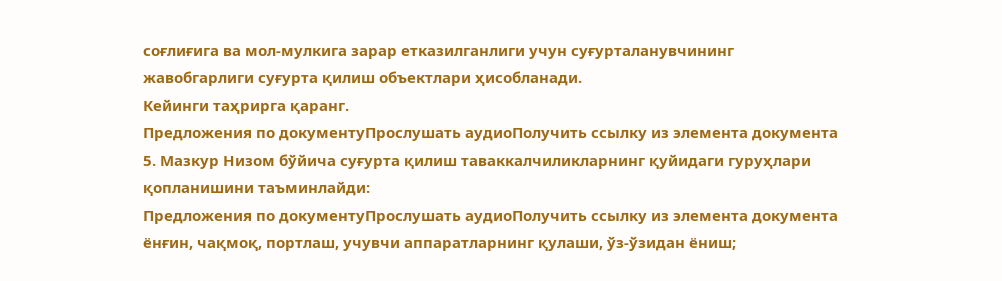соғлиғига ва мол-мулкига зарар етказилганлиги учун суғурталанувчининг жавобгарлиги суғурта қилиш объектлари ҳисобланади.
Кейинги таҳрирга қаранг.
Предложения по документуПрослушать аудиоПолучить ссылку из элемента документа
5. Мазкур Низом бўйича суғурта қилиш таваккалчиликларнинг қуйидаги гуруҳлари қопланишини таъминлайди:
Предложения по документуПрослушать аудиоПолучить ссылку из элемента документа
ёнғин, чақмоқ, портлаш, учувчи аппаратларнинг қулаши, ўз-ўзидан ёниш;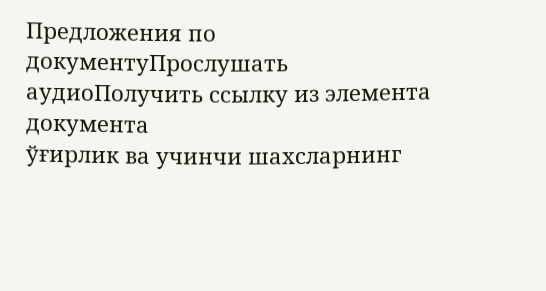Предложения по документуПрослушать аудиоПолучить ссылку из элемента документа
ўғирлик ва учинчи шахсларнинг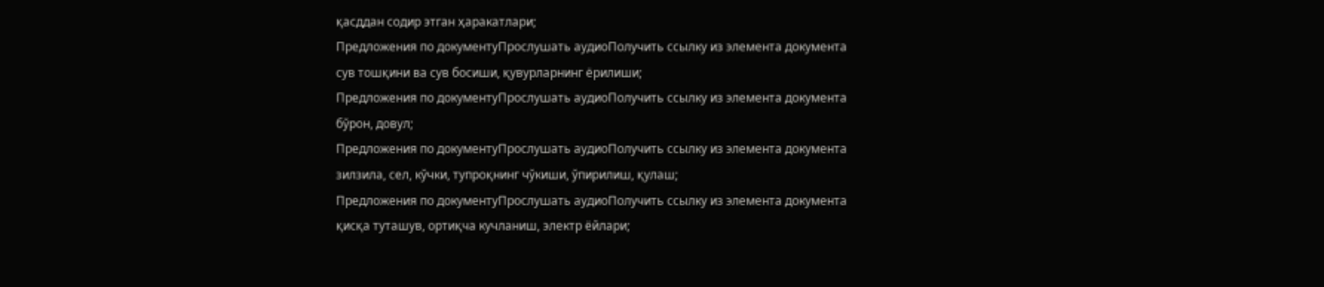қасддан содир этган ҳаракатлари;
Предложения по документуПрослушать аудиоПолучить ссылку из элемента документа
сув тошқини ва сув босиши, қувурларнинг ёрилиши;
Предложения по документуПрослушать аудиоПолучить ссылку из элемента документа
бўрон, довул;
Предложения по документуПрослушать аудиоПолучить ссылку из элемента документа
зилзила, сел, кўчки, тупроқнинг чўкиши, ўпирилиш, қулаш;
Предложения по документуПрослушать аудиоПолучить ссылку из элемента документа
қисқа туташув, ортиқча кучланиш, электр ёйлари;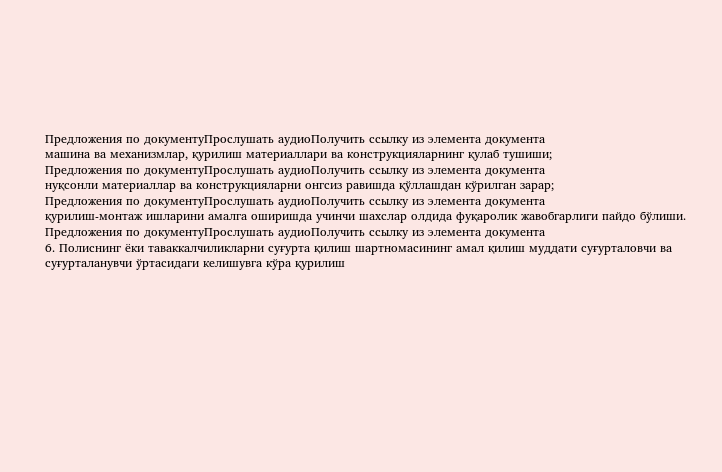Предложения по документуПрослушать аудиоПолучить ссылку из элемента документа
машина ва механизмлар, қурилиш материаллари ва конструкцияларнинг қулаб тушиши;
Предложения по документуПрослушать аудиоПолучить ссылку из элемента документа
нуқсонли материаллар ва конструкцияларни онгсиз равишда қўллашдан кўрилган зарар;
Предложения по документуПрослушать аудиоПолучить ссылку из элемента документа
қурилиш-монтаж ишларини амалга оширишда учинчи шахслар олдида фуқаролик жавобгарлиги пайдо бўлиши.
Предложения по документуПрослушать аудиоПолучить ссылку из элемента документа
6. Полиснинг ёки таваккалчиликларни суғурта қилиш шартномасининг амал қилиш муддати суғурталовчи ва суғурталанувчи ўртасидаги келишувга кўра қурилиш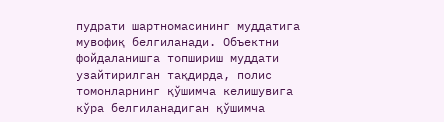пудрати шартномасининг муддатига мувофиқ белгиланади. Объектни фойдаланишга топшириш муддати узайтирилган тақдирда, полис томонларнинг қўшимча келишувига кўра белгиланадиган қўшимча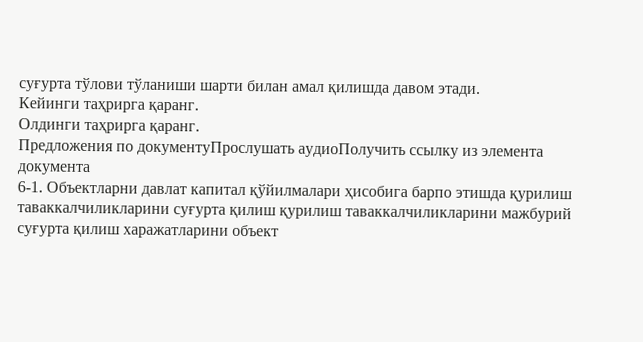суғурта тўлови тўланиши шарти билан амал қилишда давом этади.
Кейинги таҳрирга қаранг.
Олдинги таҳрирга қаранг.
Предложения по документуПрослушать аудиоПолучить ссылку из элемента документа
6-1. Объектларни давлат капитал қўйилмалари ҳисобига барпо этишда қурилиш таваккалчиликларини суғурта қилиш қурилиш таваккалчиликларини мажбурий суғурта қилиш харажатларини объект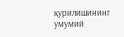қурилишининг умумий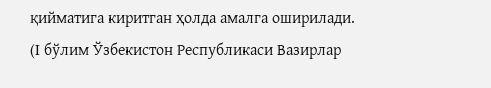қийматига киритган ҳолда амалга оширилади.
(I бўлим Ўзбекистон Республикаси Вазирлар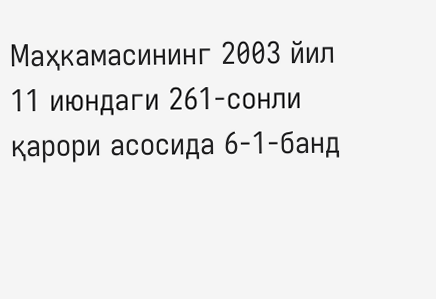Маҳкамасининг 2003 йил 11 июндаги 261-сонли қарори асосида 6-1-банд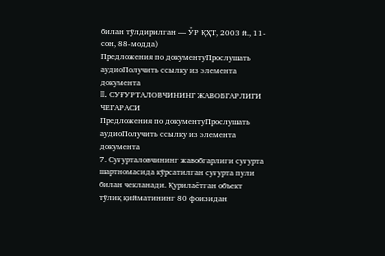билан тўлдирилган — ЎР ҚҲТ, 2003 й., 11-сон, 88-модда)
Предложения по документуПрослушать аудиоПолучить ссылку из элемента документа
II. СУҒУРТАЛОВЧИНИНГ ЖАВОБГАРЛИГИ ЧЕГАРАСИ
Предложения по документуПрослушать аудиоПолучить ссылку из элемента документа
7. Суғурталовчининг жавобгарлиги суғурта шартномасида кўрсатилган суғурта пули билан чекланади. Қурилаётган объект тўлиқ қийматининг 80 фоизидан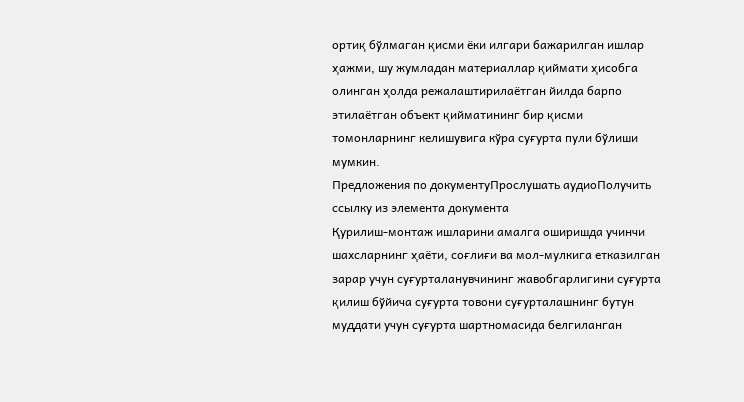ортиқ бўлмаган қисми ёки илгари бажарилган ишлар ҳажми, шу жумладан материаллар қиймати ҳисобга олинган ҳолда режалаштирилаётган йилда барпо этилаётган объект қийматининг бир қисми томонларнинг келишувига кўра суғурта пули бўлиши мумкин.
Предложения по документуПрослушать аудиоПолучить ссылку из элемента документа
Қурилиш-монтаж ишларини амалга оширишда учинчи шахсларнинг ҳаёти, соғлиғи ва мол-мулкига етказилган зарар учун суғурталанувчининг жавобгарлигини суғурта қилиш бўйича суғурта товони суғурталашнинг бутун муддати учун суғурта шартномасида белгиланган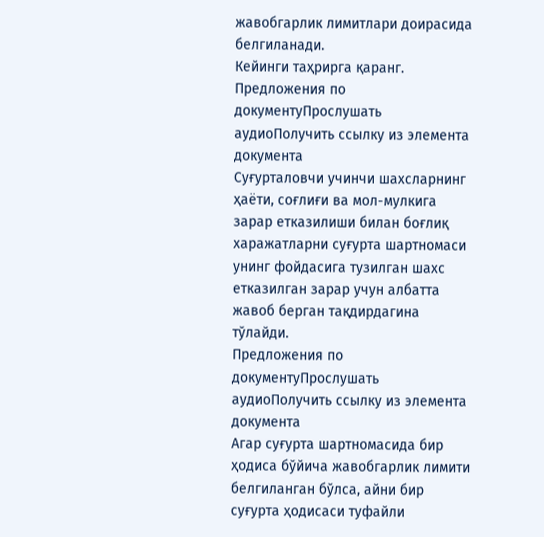жавобгарлик лимитлари доирасида белгиланади.
Кейинги таҳрирга қаранг.
Предложения по документуПрослушать аудиоПолучить ссылку из элемента документа
Суғурталовчи учинчи шахсларнинг ҳаёти, соғлиғи ва мол-мулкига зарар етказилиши билан боғлиқ харажатларни суғурта шартномаси унинг фойдасига тузилган шахс етказилган зарар учун албатта жавоб берган тақдирдагина тўлайди.
Предложения по документуПрослушать аудиоПолучить ссылку из элемента документа
Агар суғурта шартномасида бир ҳодиса бўйича жавобгарлик лимити белгиланган бўлса, айни бир суғурта ҳодисаси туфайли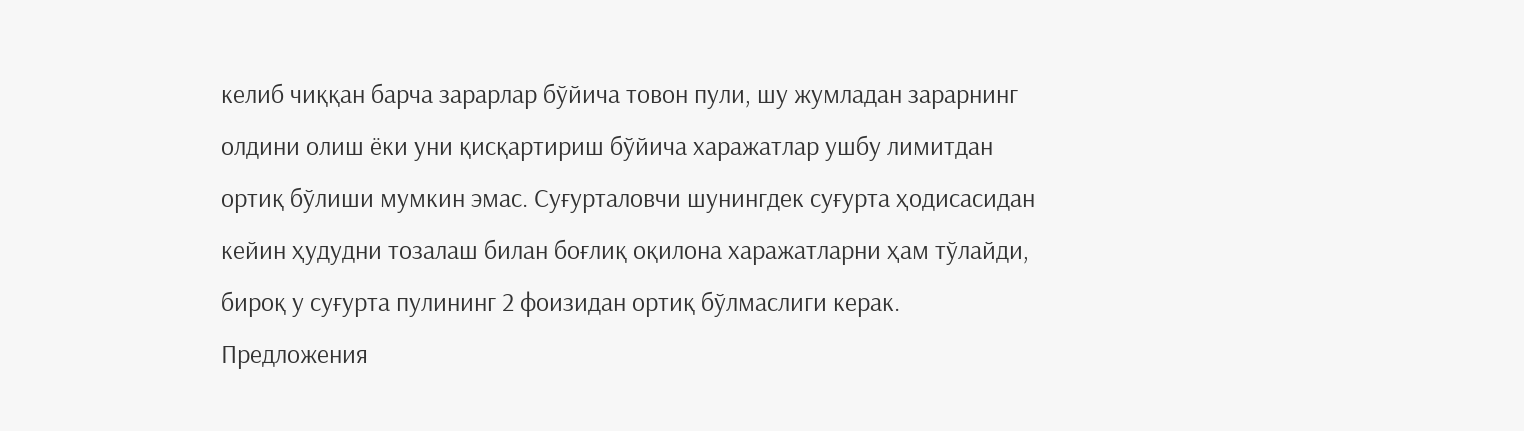келиб чиққан барча зарарлар бўйича товон пули, шу жумладан зарарнинг олдини олиш ёки уни қисқартириш бўйича харажатлар ушбу лимитдан ортиқ бўлиши мумкин эмас. Суғурталовчи шунингдек суғурта ҳодисасидан кейин ҳудудни тозалаш билан боғлиқ оқилона харажатларни ҳам тўлайди, бироқ у суғурта пулининг 2 фоизидан ортиқ бўлмаслиги керак.
Предложения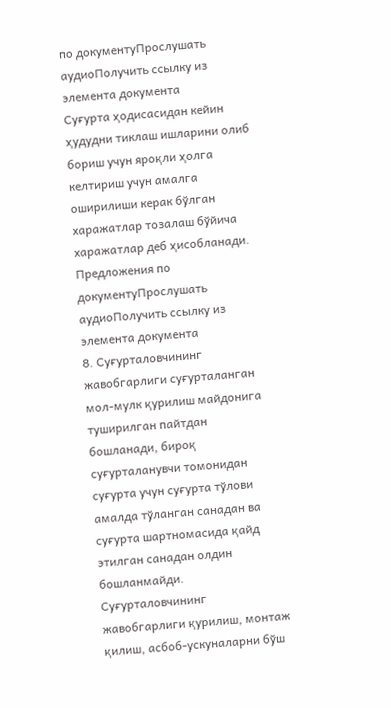по документуПрослушать аудиоПолучить ссылку из элемента документа
Суғурта ҳодисасидан кейин ҳудудни тиклаш ишларини олиб бориш учун яроқли ҳолга келтириш учун амалга оширилиши керак бўлган харажатлар тозалаш бўйича харажатлар деб ҳисобланади.
Предложения по документуПрослушать аудиоПолучить ссылку из элемента документа
8. Суғурталовчининг жавобгарлиги суғурталанган мол-мулк қурилиш майдонига туширилган пайтдан бошланади, бироқ суғурталанувчи томонидан суғурта учун суғурта тўлови амалда тўланган санадан ва суғурта шартномасида қайд этилган санадан олдин бошланмайди. Суғурталовчининг жавобгарлиги қурилиш, монтаж қилиш, асбоб-ускуналарни бўш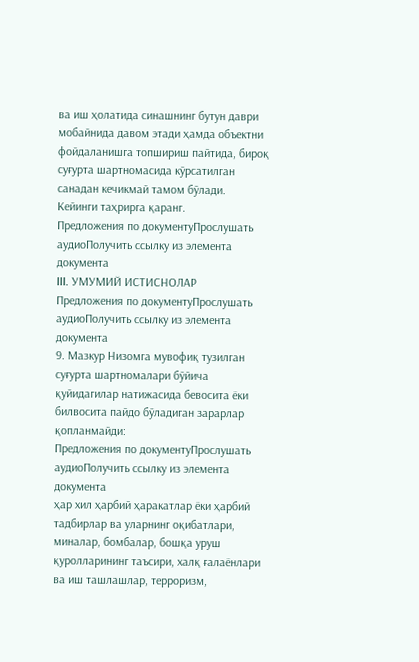ва иш ҳолатида синашнинг бутун даври мобайнида давом этади ҳамда объектни фойдаланишга топшириш пайтида, бироқ суғурта шартномасида кўрсатилган санадан кечикмай тамом бўлади.
Кейинги таҳрирга қаранг.
Предложения по документуПрослушать аудиоПолучить ссылку из элемента документа
III. УМУМИЙ ИСТИСНОЛАР
Предложения по документуПрослушать аудиоПолучить ссылку из элемента документа
9. Мазкур Низомга мувофиқ тузилган суғурта шартномалари бўйича қуйидагилар натижасида бевосита ёки билвосита пайдо бўладиган зарарлар қопланмайди:
Предложения по документуПрослушать аудиоПолучить ссылку из элемента документа
ҳар хил ҳарбий ҳаракатлар ёки ҳарбий тадбирлар ва уларнинг оқибатлари, миналар, бомбалар, бошқа уруш қуролларининг таъсири, халқ ғалаёнлари ва иш ташлашлар, терроризм,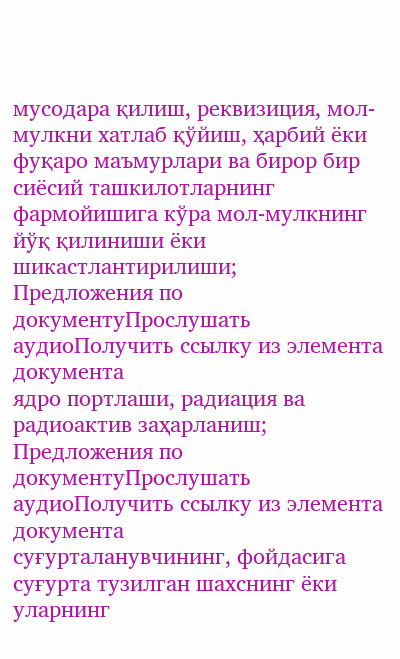мусодара қилиш, реквизиция, мол-мулкни хатлаб қўйиш, ҳарбий ёки фуқаро маъмурлари ва бирор бир сиёсий ташкилотларнинг фармойишига кўра мол-мулкнинг йўқ қилиниши ёки шикастлантирилиши;
Предложения по документуПрослушать аудиоПолучить ссылку из элемента документа
ядро портлаши, радиация ва радиоактив заҳарланиш;
Предложения по документуПрослушать аудиоПолучить ссылку из элемента документа
суғурталанувчининг, фойдасига суғурта тузилган шахснинг ёки уларнинг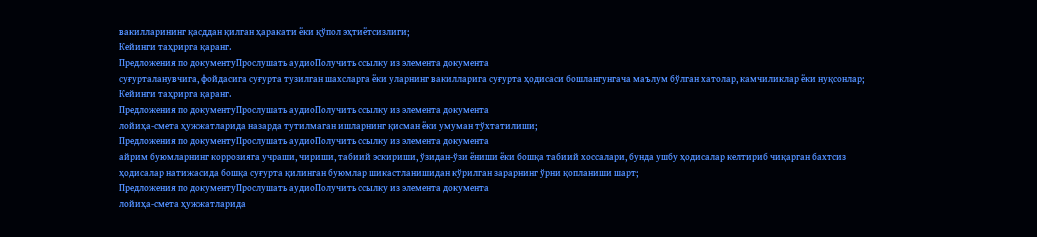вакилларининг қасддан қилган ҳаракати ёки қўпол эҳтиётсизлиги;
Кейинги таҳрирга қаранг.
Предложения по документуПрослушать аудиоПолучить ссылку из элемента документа
суғурталанувчига, фойдасига суғурта тузилган шахсларга ёки уларнинг вакилларига суғурта ҳодисаси бошлангунгача маълум бўлган хатолар, камчиликлар ёки нуқсонлар;
Кейинги таҳрирга қаранг.
Предложения по документуПрослушать аудиоПолучить ссылку из элемента документа
лойиҳа-смета ҳужжатларида назарда тутилмаган ишларнинг қисман ёки умуман тўхтатилиши;
Предложения по документуПрослушать аудиоПолучить ссылку из элемента документа
айрим буюмларнинг коррозияга учраши, чириши, табиий эскириши, ўзидан-ўзи ёниши ёки бошқа табиий хоссалари, бунда ушбу ҳодисалар келтириб чиқарган бахтсиз ҳодисалар натижасида бошқа суғурта қилинган буюмлар шикастланишидан кўрилган зарарнинг ўрни қопланиши шарт;
Предложения по документуПрослушать аудиоПолучить ссылку из элемента документа
лойиҳа-смета ҳужжатларида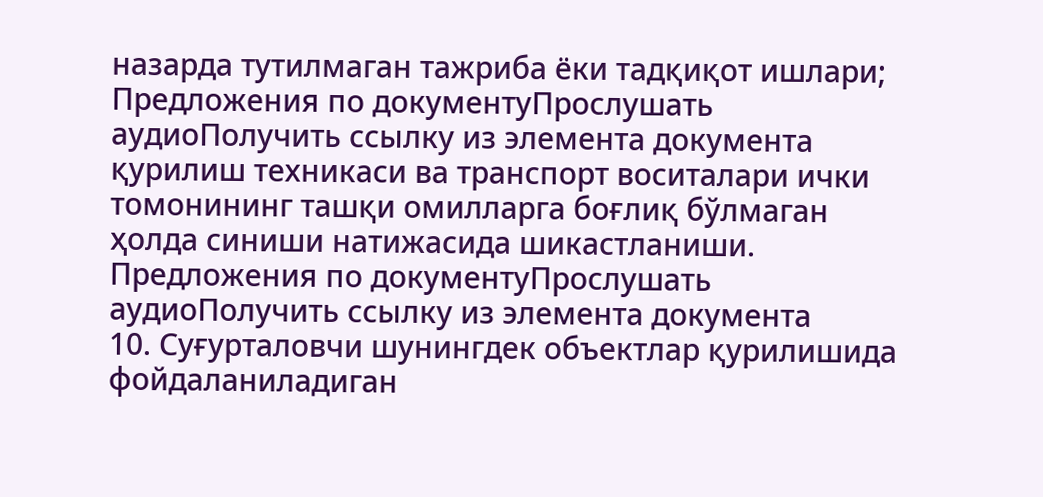назарда тутилмаган тажриба ёки тадқиқот ишлари;
Предложения по документуПрослушать аудиоПолучить ссылку из элемента документа
қурилиш техникаси ва транспорт воситалари ички томонининг ташқи омилларга боғлиқ бўлмаган ҳолда синиши натижасида шикастланиши.
Предложения по документуПрослушать аудиоПолучить ссылку из элемента документа
10. Суғурталовчи шунингдек объектлар қурилишида фойдаланиладиган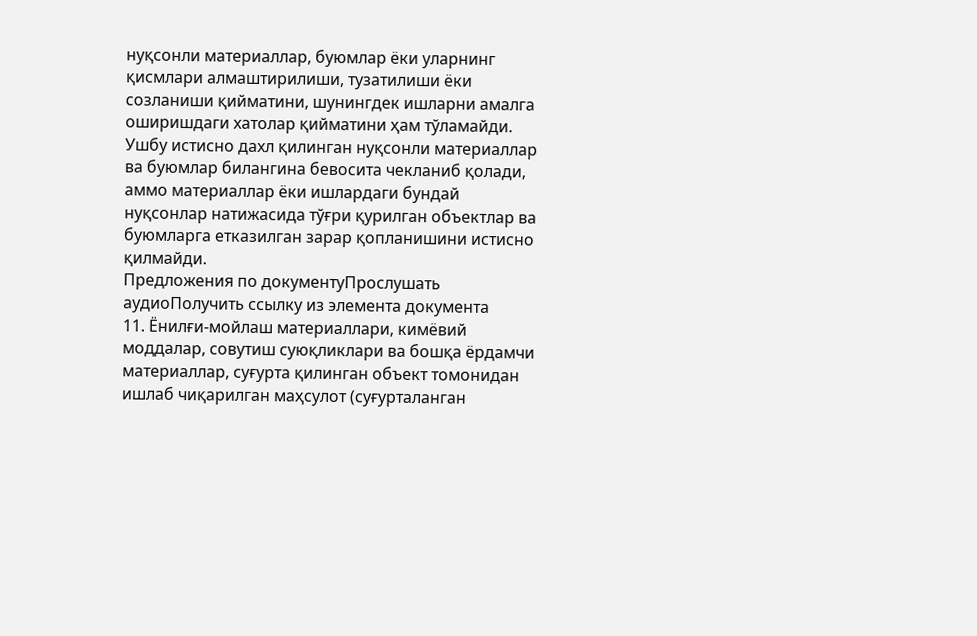нуқсонли материаллар, буюмлар ёки уларнинг қисмлари алмаштирилиши, тузатилиши ёки созланиши қийматини, шунингдек ишларни амалга оширишдаги хатолар қийматини ҳам тўламайди. Ушбу истисно дахл қилинган нуқсонли материаллар ва буюмлар билангина бевосита чекланиб қолади, аммо материаллар ёки ишлардаги бундай нуқсонлар натижасида тўғри қурилган объектлар ва буюмларга етказилган зарар қопланишини истисно қилмайди.
Предложения по документуПрослушать аудиоПолучить ссылку из элемента документа
11. Ёнилғи-мойлаш материаллари, кимёвий моддалар, совутиш суюқликлари ва бошқа ёрдамчи материаллар, суғурта қилинган объект томонидан ишлаб чиқарилган маҳсулот (суғурталанган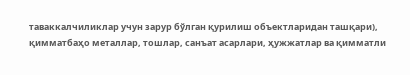таваккалчиликлар учун зарур бўлган қурилиш объектларидан ташқари), қимматбаҳо металлар, тошлар, санъат асарлари, ҳужжатлар ва қимматли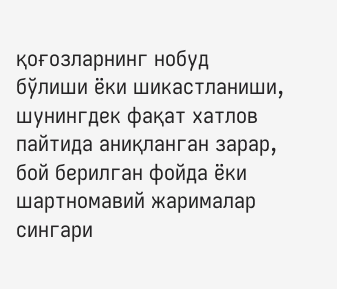қоғозларнинг нобуд бўлиши ёки шикастланиши, шунингдек фақат хатлов пайтида аниқланган зарар, бой берилган фойда ёки шартномавий жарималар сингари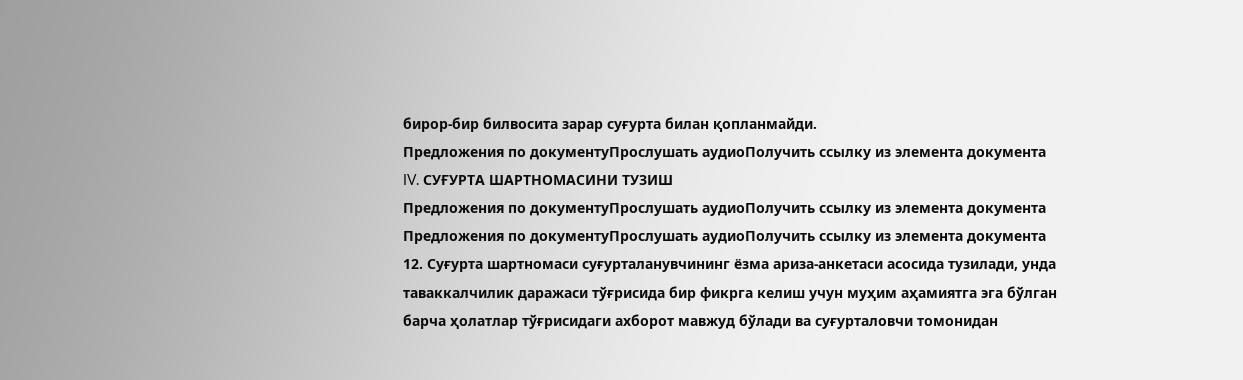бирор-бир билвосита зарар суғурта билан қопланмайди.
Предложения по документуПрослушать аудиоПолучить ссылку из элемента документа
IV. СУҒУРТА ШАРТНОМАСИНИ ТУЗИШ
Предложения по документуПрослушать аудиоПолучить ссылку из элемента документа
Предложения по документуПрослушать аудиоПолучить ссылку из элемента документа
12. Суғурта шартномаси суғурталанувчининг ёзма ариза-анкетаси асосида тузилади, унда таваккалчилик даражаси тўғрисида бир фикрга келиш учун муҳим аҳамиятга эга бўлган барча ҳолатлар тўғрисидаги ахборот мавжуд бўлади ва суғурталовчи томонидан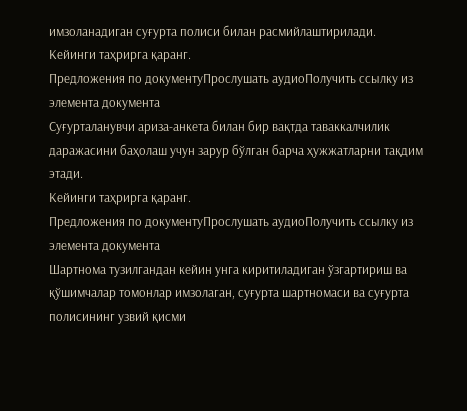имзоланадиган суғурта полиси билан расмийлаштирилади.
Кейинги таҳрирга қаранг.
Предложения по документуПрослушать аудиоПолучить ссылку из элемента документа
Суғурталанувчи ариза-анкета билан бир вақтда таваккалчилик даражасини баҳолаш учун зарур бўлган барча ҳужжатларни тақдим этади.
Кейинги таҳрирга қаранг.
Предложения по документуПрослушать аудиоПолучить ссылку из элемента документа
Шартнома тузилгандан кейин унга киритиладиган ўзгартириш ва қўшимчалар томонлар имзолаган, суғурта шартномаси ва суғурта полисининг узвий қисми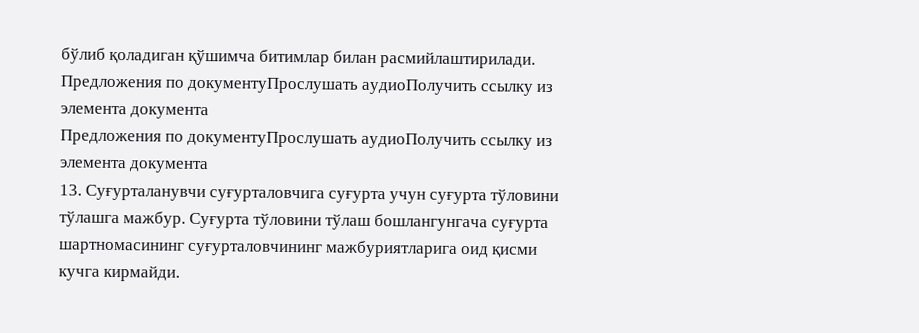бўлиб қоладиган қўшимча битимлар билан расмийлаштирилади.
Предложения по документуПрослушать аудиоПолучить ссылку из элемента документа
Предложения по документуПрослушать аудиоПолучить ссылку из элемента документа
13. Суғурталанувчи суғурталовчига суғурта учун суғурта тўловини тўлашга мажбур. Суғурта тўловини тўлаш бошлангунгача суғурта шартномасининг суғурталовчининг мажбуриятларига оид қисми кучга кирмайди.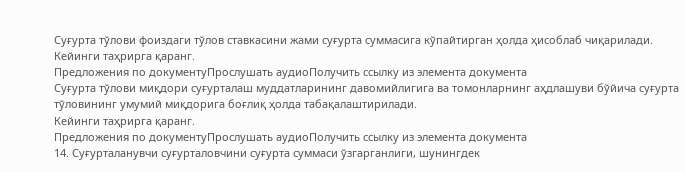Суғурта тўлови фоиздаги тўлов ставкасини жами суғурта суммасига кўпайтирган ҳолда ҳисоблаб чиқарилади.
Кейинги таҳрирга қаранг.
Предложения по документуПрослушать аудиоПолучить ссылку из элемента документа
Суғурта тўлови миқдори суғурталаш муддатларининг давомийлигига ва томонларнинг аҳдлашуви бўйича суғурта тўловининг умумий миқдорига боғлиқ ҳолда табақалаштирилади.
Кейинги таҳрирга қаранг.
Предложения по документуПрослушать аудиоПолучить ссылку из элемента документа
14. Суғурталанувчи суғурталовчини суғурта суммаси ўзгарганлиги, шунингдек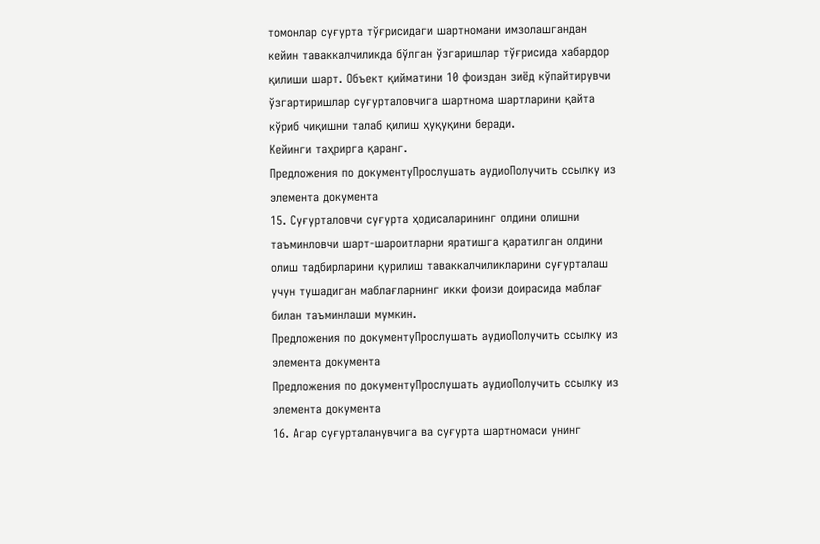томонлар суғурта тўғрисидаги шартномани имзолашгандан кейин таваккалчиликда бўлган ўзгаришлар тўғрисида хабардор қилиши шарт. Объект қийматини 10 фоиздан зиёд кўпайтирувчи ўзгартиришлар суғурталовчига шартнома шартларини қайта кўриб чиқишни талаб қилиш ҳуқуқини беради.
Кейинги таҳрирга қаранг.
Предложения по документуПрослушать аудиоПолучить ссылку из элемента документа
15. Суғурталовчи суғурта ҳодисаларининг олдини олишни таъминловчи шарт-шароитларни яратишга қаратилган олдини олиш тадбирларини қурилиш таваккалчиликларини суғурталаш учун тушадиган маблағларнинг икки фоизи доирасида маблағ билан таъминлаши мумкин.
Предложения по документуПрослушать аудиоПолучить ссылку из элемента документа
Предложения по документуПрослушать аудиоПолучить ссылку из элемента документа
16. Агар суғурталанувчига ва суғурта шартномаси унинг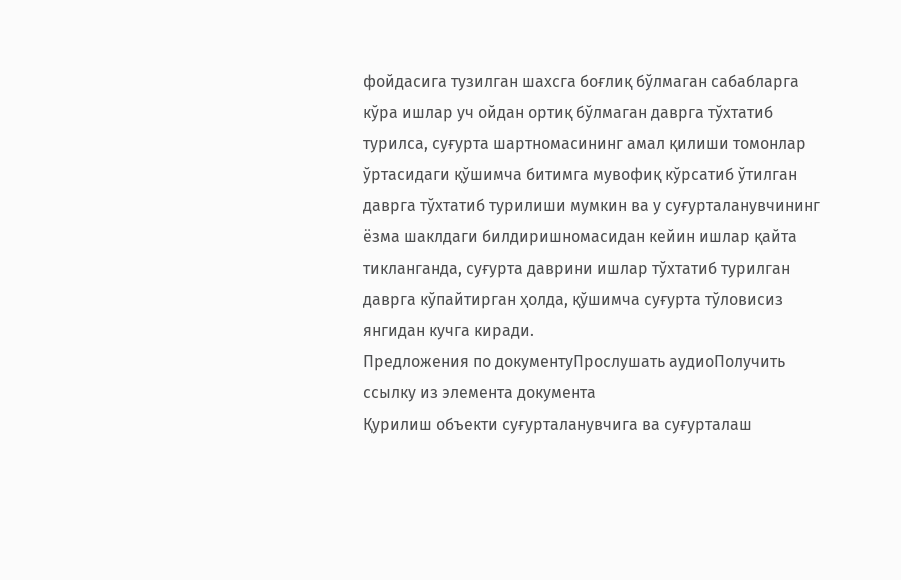фойдасига тузилган шахсга боғлиқ бўлмаган сабабларга кўра ишлар уч ойдан ортиқ бўлмаган даврга тўхтатиб турилса, суғурта шартномасининг амал қилиши томонлар ўртасидаги қўшимча битимга мувофиқ кўрсатиб ўтилган даврга тўхтатиб турилиши мумкин ва у суғурталанувчининг ёзма шаклдаги билдиришномасидан кейин ишлар қайта тикланганда, суғурта даврини ишлар тўхтатиб турилган даврга кўпайтирган ҳолда, қўшимча суғурта тўловисиз янгидан кучга киради.
Предложения по документуПрослушать аудиоПолучить ссылку из элемента документа
Қурилиш объекти суғурталанувчига ва суғурталаш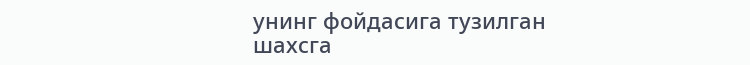унинг фойдасига тузилган шахсга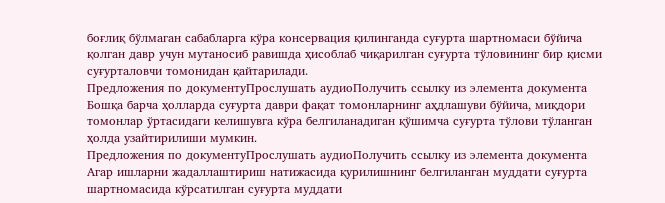боғлиқ бўлмаган сабабларга кўра консервация қилинганда суғурта шартномаси бўйича қолган давр учун мутаносиб равишда ҳисоблаб чиқарилган суғурта тўловининг бир қисми суғурталовчи томонидан қайтарилади.
Предложения по документуПрослушать аудиоПолучить ссылку из элемента документа
Бошқа барча ҳолларда суғурта даври фақат томонларнинг аҳдлашуви бўйича, миқдори томонлар ўртасидаги келишувга кўра белгиланадиган қўшимча суғурта тўлови тўланган ҳолда узайтирилиши мумкин.
Предложения по документуПрослушать аудиоПолучить ссылку из элемента документа
Агар ишларни жадаллаштириш натижасида қурилишнинг белгиланган муддати суғурта шартномасида кўрсатилган суғурта муддати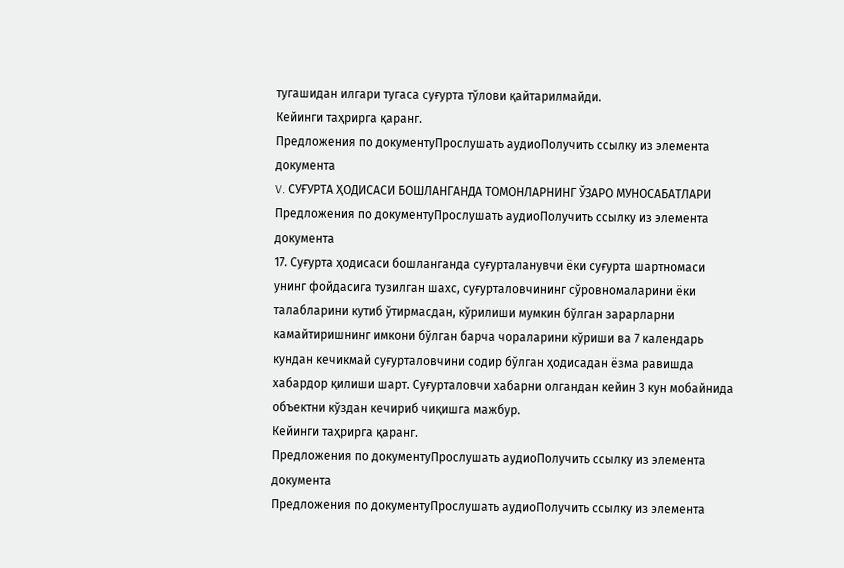тугашидан илгари тугаса суғурта тўлови қайтарилмайди.
Кейинги таҳрирга қаранг.
Предложения по документуПрослушать аудиоПолучить ссылку из элемента документа
V. СУҒУРТА ҲОДИСАСИ БОШЛАНГАНДА ТОМОНЛАРНИНГ ЎЗАРО МУНОСАБАТЛАРИ
Предложения по документуПрослушать аудиоПолучить ссылку из элемента документа
17. Суғурта ҳодисаси бошланганда суғурталанувчи ёки суғурта шартномаси унинг фойдасига тузилган шахс, суғурталовчининг сўровномаларини ёки талабларини кутиб ўтирмасдан, кўрилиши мумкин бўлган зарарларни камайтиришнинг имкони бўлган барча чораларини кўриши ва 7 календарь кундан кечикмай суғурталовчини содир бўлган ҳодисадан ёзма равишда хабардор қилиши шарт. Суғурталовчи хабарни олгандан кейин 3 кун мобайнида объектни кўздан кечириб чиқишга мажбур.
Кейинги таҳрирга қаранг.
Предложения по документуПрослушать аудиоПолучить ссылку из элемента документа
Предложения по документуПрослушать аудиоПолучить ссылку из элемента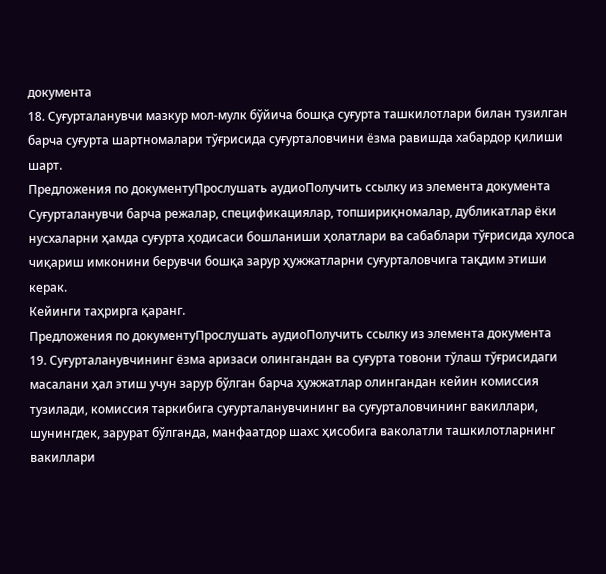документа
18. Суғурталанувчи мазкур мол-мулк бўйича бошқа суғурта ташкилотлари билан тузилган барча суғурта шартномалари тўғрисида суғурталовчини ёзма равишда хабардор қилиши шарт.
Предложения по документуПрослушать аудиоПолучить ссылку из элемента документа
Суғурталанувчи барча режалар, спецификациялар, топшириқномалар, дубликатлар ёки нусхаларни ҳамда суғурта ҳодисаси бошланиши ҳолатлари ва сабаблари тўғрисида хулоса чиқариш имконини берувчи бошқа зарур ҳужжатларни суғурталовчига тақдим этиши керак.
Кейинги таҳрирга қаранг.
Предложения по документуПрослушать аудиоПолучить ссылку из элемента документа
19. Суғурталанувчининг ёзма аризаси олингандан ва суғурта товони тўлаш тўғрисидаги масалани ҳал этиш учун зарур бўлган барча ҳужжатлар олингандан кейин комиссия тузилади, комиссия таркибига суғурталанувчининг ва суғурталовчининг вакиллари, шунингдек, зарурат бўлганда, манфаатдор шахс ҳисобига ваколатли ташкилотларнинг вакиллари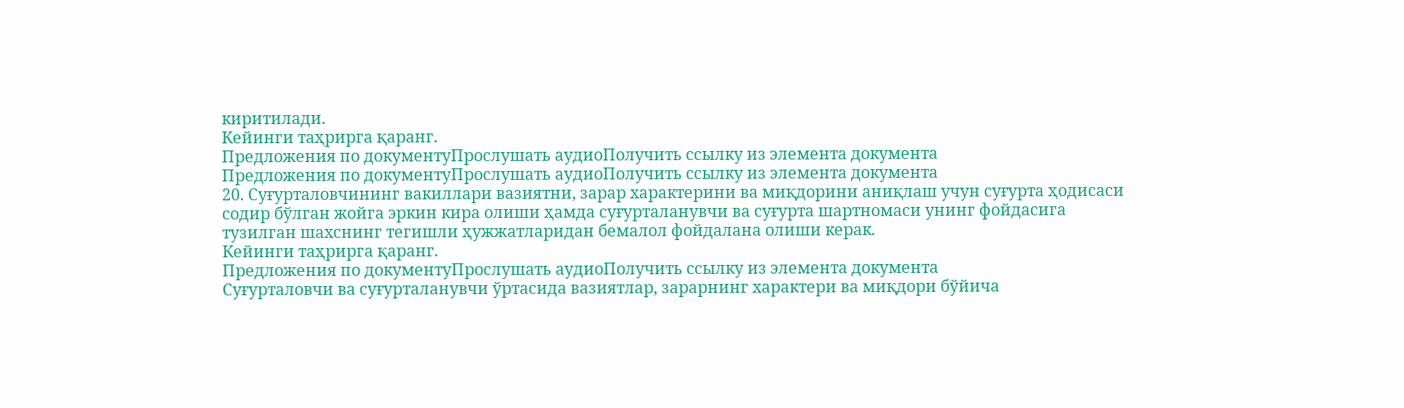киритилади.
Кейинги таҳрирга қаранг.
Предложения по документуПрослушать аудиоПолучить ссылку из элемента документа
Предложения по документуПрослушать аудиоПолучить ссылку из элемента документа
20. Суғурталовчининг вакиллари вазиятни, зарар характерини ва миқдорини аниқлаш учун суғурта ҳодисаси содир бўлган жойга эркин кира олиши ҳамда суғурталанувчи ва суғурта шартномаси унинг фойдасига тузилган шахснинг тегишли ҳужжатларидан бемалол фойдалана олиши керак.
Кейинги таҳрирга қаранг.
Предложения по документуПрослушать аудиоПолучить ссылку из элемента документа
Суғурталовчи ва суғурталанувчи ўртасида вазиятлар, зарарнинг характери ва миқдори бўйича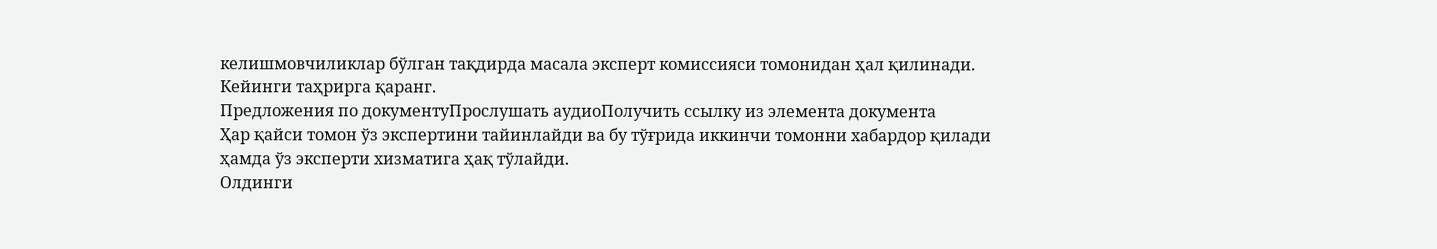келишмовчиликлар бўлган тақдирда масала эксперт комиссияси томонидан ҳал қилинади.
Кейинги таҳрирга қаранг.
Предложения по документуПрослушать аудиоПолучить ссылку из элемента документа
Ҳар қайси томон ўз экспертини тайинлайди ва бу тўғрида иккинчи томонни хабардор қилади ҳамда ўз эксперти хизматига ҳақ тўлайди.
Олдинги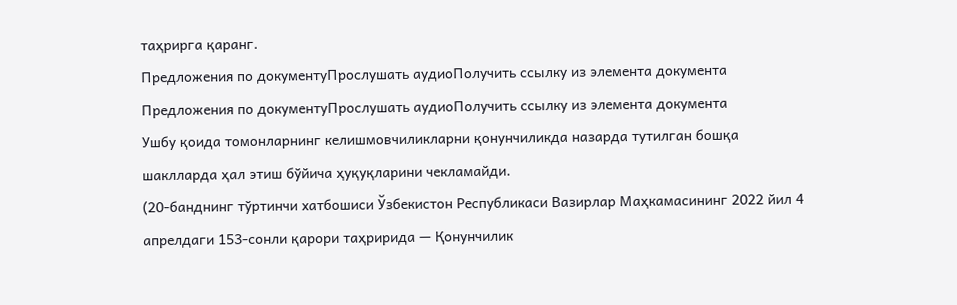таҳрирга қаранг.
Предложения по документуПрослушать аудиоПолучить ссылку из элемента документа
Предложения по документуПрослушать аудиоПолучить ссылку из элемента документа
Ушбу қоида томонларнинг келишмовчиликларни қонунчиликда назарда тутилган бошқа шаклларда ҳал этиш бўйича ҳуқуқларини чекламайди.
(20-банднинг тўртинчи хатбошиси Ўзбекистон Республикаси Вазирлар Маҳкамасининг 2022 йил 4 апрелдаги 153-сонли қарори таҳририда — Қонунчилик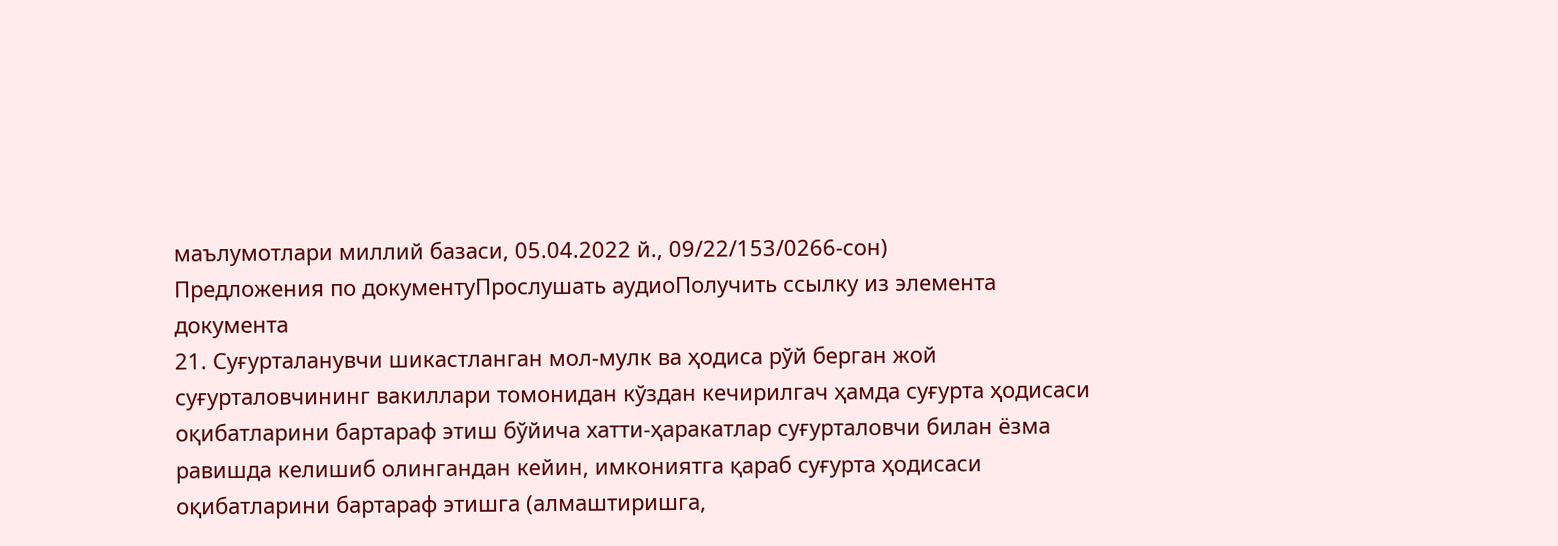маълумотлари миллий базаси, 05.04.2022 й., 09/22/153/0266-сон)
Предложения по документуПрослушать аудиоПолучить ссылку из элемента документа
21. Суғурталанувчи шикастланган мол-мулк ва ҳодиса рўй берган жой суғурталовчининг вакиллари томонидан кўздан кечирилгач ҳамда суғурта ҳодисаси оқибатларини бартараф этиш бўйича хатти-ҳаракатлар суғурталовчи билан ёзма равишда келишиб олингандан кейин, имкониятга қараб суғурта ҳодисаси оқибатларини бартараф этишга (алмаштиришга,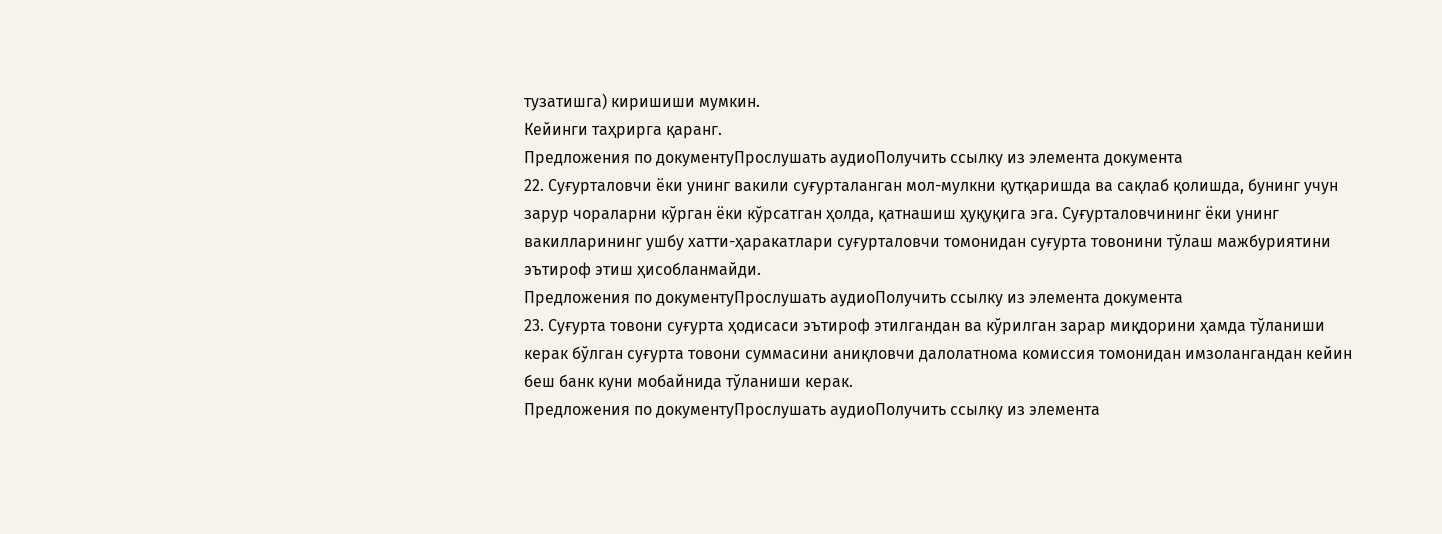тузатишга) киришиши мумкин.
Кейинги таҳрирга қаранг.
Предложения по документуПрослушать аудиоПолучить ссылку из элемента документа
22. Суғурталовчи ёки унинг вакили суғурталанган мол-мулкни қутқаришда ва сақлаб қолишда, бунинг учун зарур чораларни кўрган ёки кўрсатган ҳолда, қатнашиш ҳуқуқига эга. Суғурталовчининг ёки унинг вакилларининг ушбу хатти-ҳаракатлари суғурталовчи томонидан суғурта товонини тўлаш мажбуриятини эътироф этиш ҳисобланмайди.
Предложения по документуПрослушать аудиоПолучить ссылку из элемента документа
23. Суғурта товони суғурта ҳодисаси эътироф этилгандан ва кўрилган зарар миқдорини ҳамда тўланиши керак бўлган суғурта товони суммасини аниқловчи далолатнома комиссия томонидан имзолангандан кейин беш банк куни мобайнида тўланиши керак.
Предложения по документуПрослушать аудиоПолучить ссылку из элемента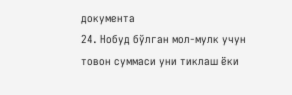документа
24. Нобуд бўлган мол-мулк учун товон суммаси уни тиклаш ёки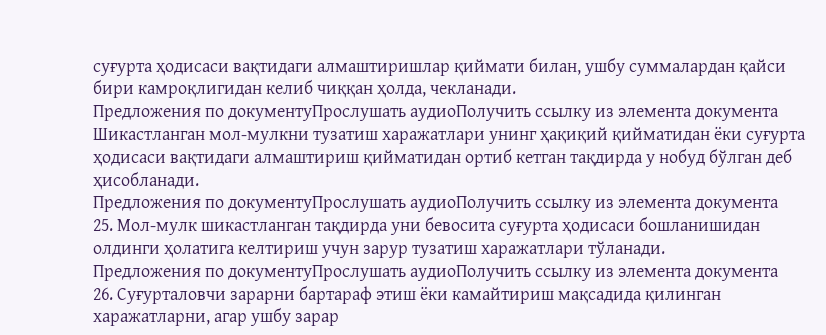суғурта ҳодисаси вақтидаги алмаштиришлар қиймати билан, ушбу суммалардан қайси бири камроқлигидан келиб чиққан ҳолда, чекланади.
Предложения по документуПрослушать аудиоПолучить ссылку из элемента документа
Шикастланган мол-мулкни тузатиш харажатлари унинг ҳақиқий қийматидан ёки суғурта ҳодисаси вақтидаги алмаштириш қийматидан ортиб кетган тақдирда у нобуд бўлган деб ҳисобланади.
Предложения по документуПрослушать аудиоПолучить ссылку из элемента документа
25. Мол-мулк шикастланган тақдирда уни бевосита суғурта ҳодисаси бошланишидан олдинги ҳолатига келтириш учун зарур тузатиш харажатлари тўланади.
Предложения по документуПрослушать аудиоПолучить ссылку из элемента документа
26. Суғурталовчи зарарни бартараф этиш ёки камайтириш мақсадида қилинган харажатларни, агар ушбу зарар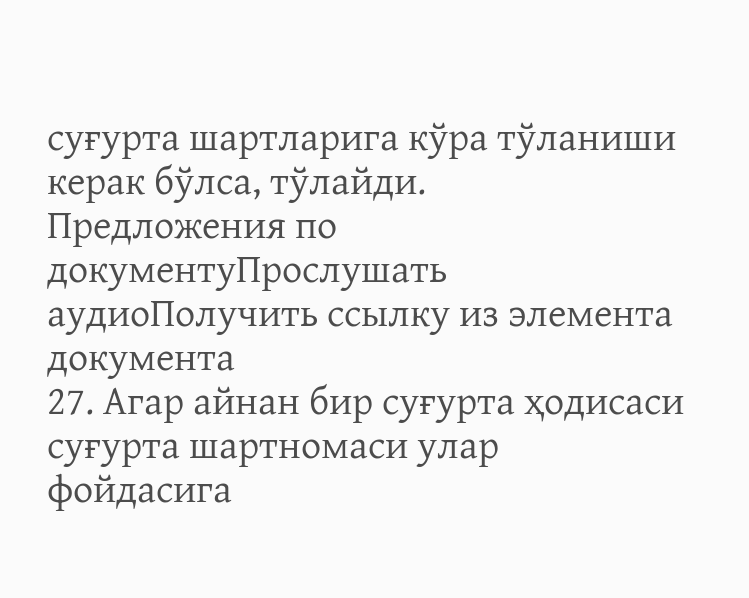суғурта шартларига кўра тўланиши керак бўлса, тўлайди.
Предложения по документуПрослушать аудиоПолучить ссылку из элемента документа
27. Агар айнан бир суғурта ҳодисаси суғурта шартномаси улар фойдасига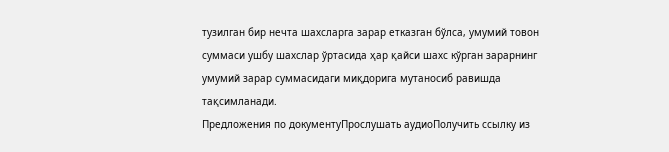тузилган бир нечта шахсларга зарар етказган бўлса, умумий товон суммаси ушбу шахслар ўртасида ҳар қайси шахс кўрган зарарнинг умумий зарар суммасидаги миқдорига мутаносиб равишда тақсимланади.
Предложения по документуПрослушать аудиоПолучить ссылку из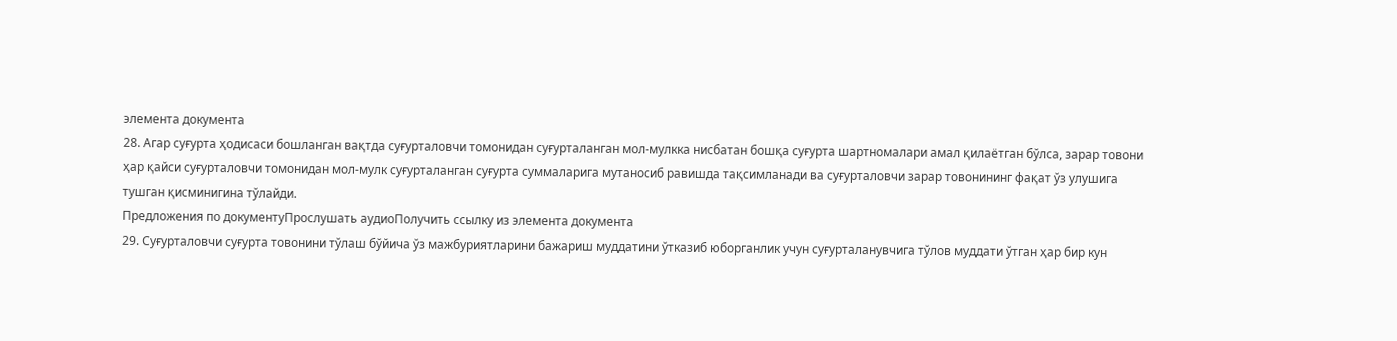элемента документа
28. Агар суғурта ҳодисаси бошланган вақтда суғурталовчи томонидан суғурталанган мол-мулкка нисбатан бошқа суғурта шартномалари амал қилаётган бўлса, зарар товони ҳар қайси суғурталовчи томонидан мол-мулк суғурталанган суғурта суммаларига мутаносиб равишда тақсимланади ва суғурталовчи зарар товонининг фақат ўз улушига тушган қисминигина тўлайди.
Предложения по документуПрослушать аудиоПолучить ссылку из элемента документа
29. Суғурталовчи суғурта товонини тўлаш бўйича ўз мажбуриятларини бажариш муддатини ўтказиб юборганлик учун суғурталанувчига тўлов муддати ўтган ҳар бир кун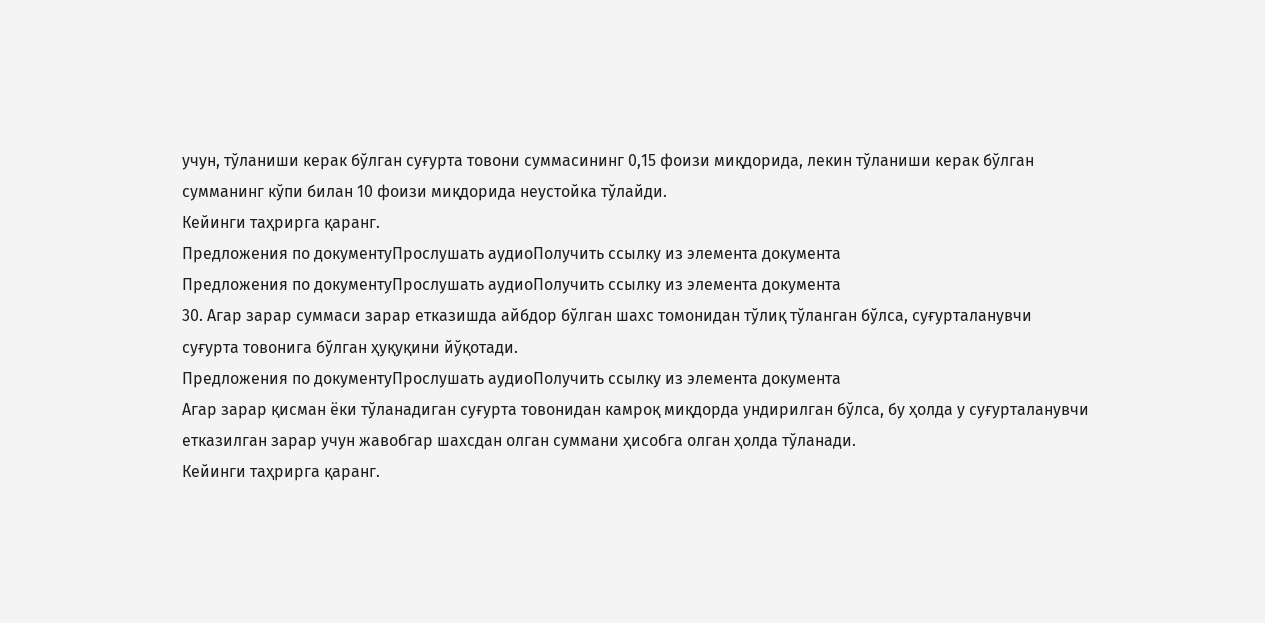учун, тўланиши керак бўлган суғурта товони суммасининг 0,15 фоизи миқдорида, лекин тўланиши керак бўлган сумманинг кўпи билан 10 фоизи миқдорида неустойка тўлайди.
Кейинги таҳрирга қаранг.
Предложения по документуПрослушать аудиоПолучить ссылку из элемента документа
Предложения по документуПрослушать аудиоПолучить ссылку из элемента документа
30. Агар зарар суммаси зарар етказишда айбдор бўлган шахс томонидан тўлиқ тўланган бўлса, суғурталанувчи суғурта товонига бўлган ҳуқуқини йўқотади.
Предложения по документуПрослушать аудиоПолучить ссылку из элемента документа
Агар зарар қисман ёки тўланадиган суғурта товонидан камроқ миқдорда ундирилган бўлса, бу ҳолда у суғурталанувчи етказилган зарар учун жавобгар шахсдан олган суммани ҳисобга олган ҳолда тўланади.
Кейинги таҳрирга қаранг.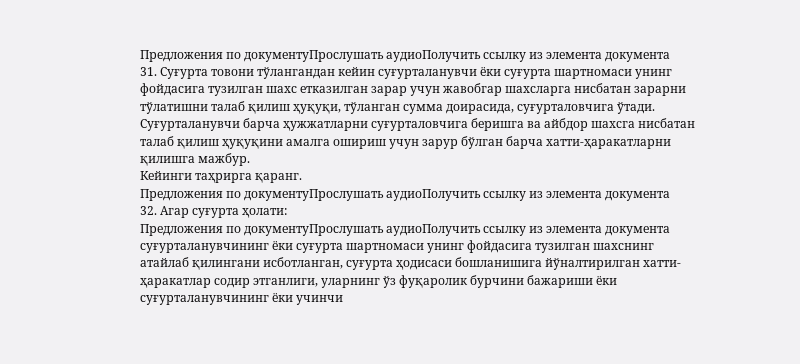Предложения по документуПрослушать аудиоПолучить ссылку из элемента документа
31. Суғурта товони тўлангандан кейин суғурталанувчи ёки суғурта шартномаси унинг фойдасига тузилган шахс етказилган зарар учун жавобгар шахсларга нисбатан зарарни тўлатишни талаб қилиш ҳуқуқи, тўланган сумма доирасида, суғурталовчига ўтади. Суғурталанувчи барча ҳужжатларни суғурталовчига беришга ва айбдор шахсга нисбатан талаб қилиш ҳуқуқини амалга ошириш учун зарур бўлган барча хатти-ҳаракатларни қилишга мажбур.
Кейинги таҳрирга қаранг.
Предложения по документуПрослушать аудиоПолучить ссылку из элемента документа
32. Агар суғурта ҳолати:
Предложения по документуПрослушать аудиоПолучить ссылку из элемента документа
суғурталанувчининг ёки суғурта шартномаси унинг фойдасига тузилган шахснинг атайлаб қилингани исботланган, суғурта ҳодисаси бошланишига йўналтирилган хатти-ҳаракатлар содир этганлиги, уларнинг ўз фуқаролик бурчини бажариши ёки суғурталанувчининг ёки учинчи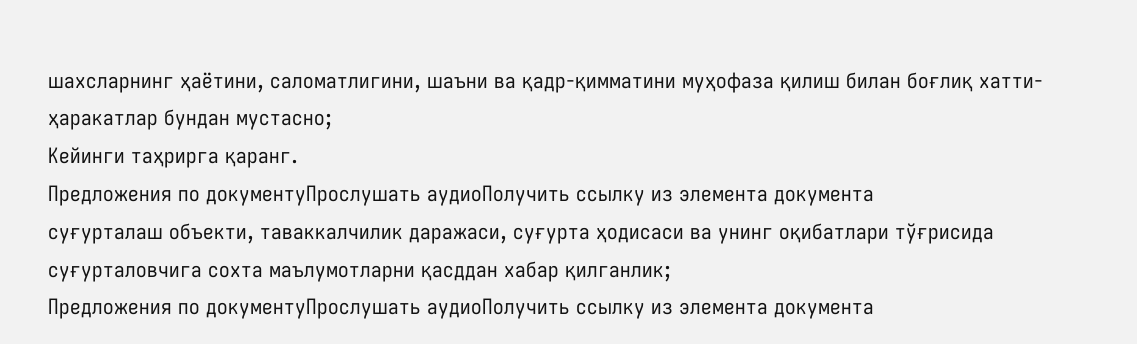шахсларнинг ҳаётини, саломатлигини, шаъни ва қадр-қимматини муҳофаза қилиш билан боғлиқ хатти-ҳаракатлар бундан мустасно;
Кейинги таҳрирга қаранг.
Предложения по документуПрослушать аудиоПолучить ссылку из элемента документа
суғурталаш объекти, таваккалчилик даражаси, суғурта ҳодисаси ва унинг оқибатлари тўғрисида суғурталовчига сохта маълумотларни қасддан хабар қилганлик;
Предложения по документуПрослушать аудиоПолучить ссылку из элемента документа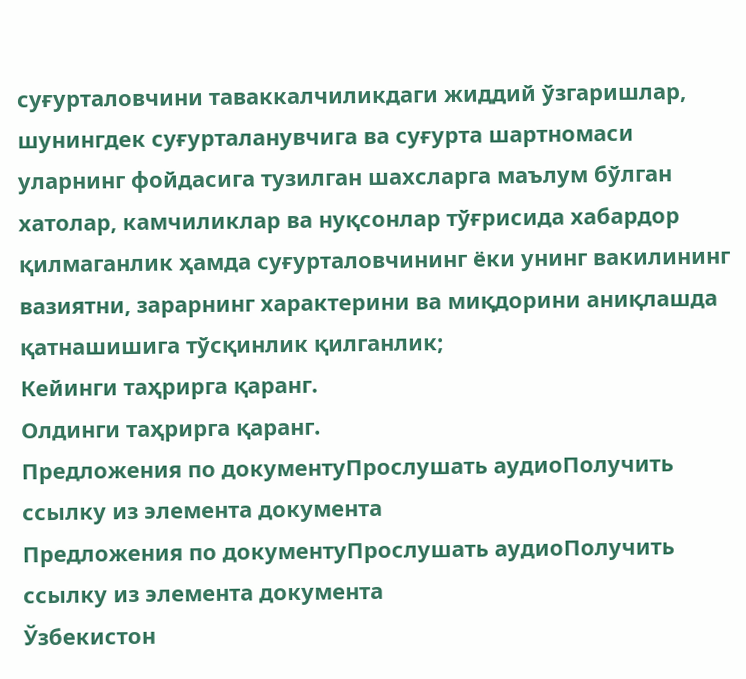суғурталовчини таваккалчиликдаги жиддий ўзгаришлар, шунингдек суғурталанувчига ва суғурта шартномаси уларнинг фойдасига тузилган шахсларга маълум бўлган хатолар, камчиликлар ва нуқсонлар тўғрисида хабардор қилмаганлик ҳамда суғурталовчининг ёки унинг вакилининг вазиятни, зарарнинг характерини ва миқдорини аниқлашда қатнашишига тўсқинлик қилганлик;
Кейинги таҳрирга қаранг.
Олдинги таҳрирга қаранг.
Предложения по документуПрослушать аудиоПолучить ссылку из элемента документа
Предложения по документуПрослушать аудиоПолучить ссылку из элемента документа
Ўзбекистон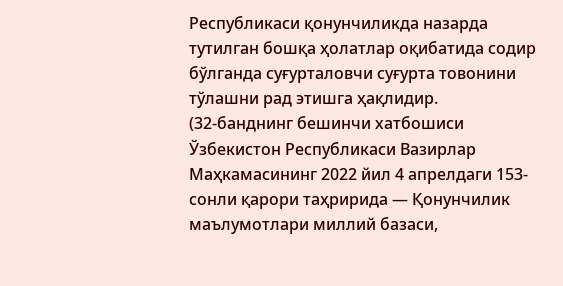Республикаси қонунчиликда назарда тутилган бошқа ҳолатлар оқибатида содир бўлганда суғурталовчи суғурта товонини тўлашни рад этишга ҳақлидир.
(32-банднинг бешинчи хатбошиси Ўзбекистон Республикаси Вазирлар Маҳкамасининг 2022 йил 4 апрелдаги 153-сонли қарори таҳририда — Қонунчилик маълумотлари миллий базаси,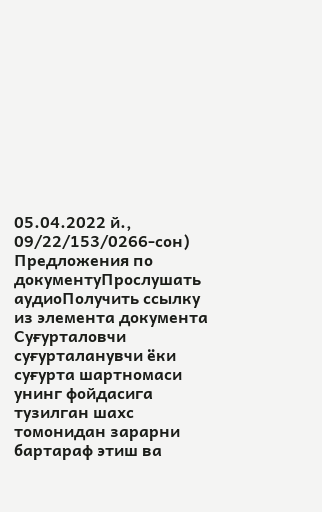05.04.2022 й., 09/22/153/0266-сон)
Предложения по документуПрослушать аудиоПолучить ссылку из элемента документа
Суғурталовчи суғурталанувчи ёки суғурта шартномаси унинг фойдасига тузилган шахс томонидан зарарни бартараф этиш ва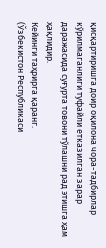қисқартиришга доир оқилона чора-тадбирлар кўрилмаганлиги туфайли етказилган зарар даражасида суғурта товони тўлашни рад этишга ҳам ҳақлидир.
Кейинги таҳрирга қаранг.
(Ўзбекистон Республикаси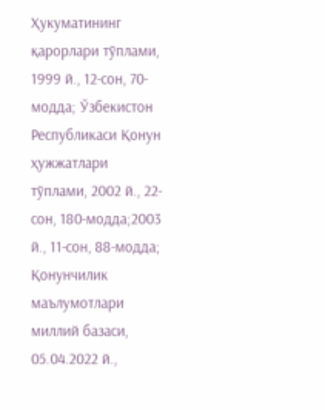Ҳукуматининг қарорлари тўплами, 1999 й., 12-сон, 70-модда; Ўзбекистон Республикаси Қонун ҳужжатлари тўплами, 2002 й., 22-сон, 180-модда;2003 й., 11-сон, 88-модда; Қонунчилик маълумотлари миллий базаси, 05.04.2022 й.,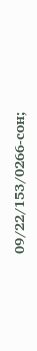09/22/153/0266-сон;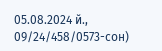05.08.2024 й., 09/24/458/0573-сон)